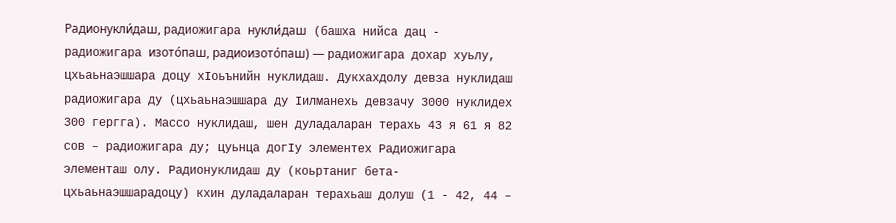Радионукли́даш, радиожигара нукли́даш (башха нийса дац - радиожигара изото́паш, радиоизото́паш) — радиожигара дохар хуьлу, цхьаьнаэшшара доцу хӀоьънийн нуклидаш. Дукхахдолу девза нуклидаш радиожигара ду (цхьаьнаэшшара ду Ӏилманехь девзачу 3000 нуклидех 300 гергга). Массо нуклидаш, шен дуладаларан терахь 43 я 61 я 82 сов – радиожигара ду; цуьнца догӀу элементех Радиожигара элементаш олу. Радионуклидаш ду (коьртаниг бета-цхьаьнаэшшарадоцу) кхин дуладаларан терахьаш долуш (1 - 42, 44 –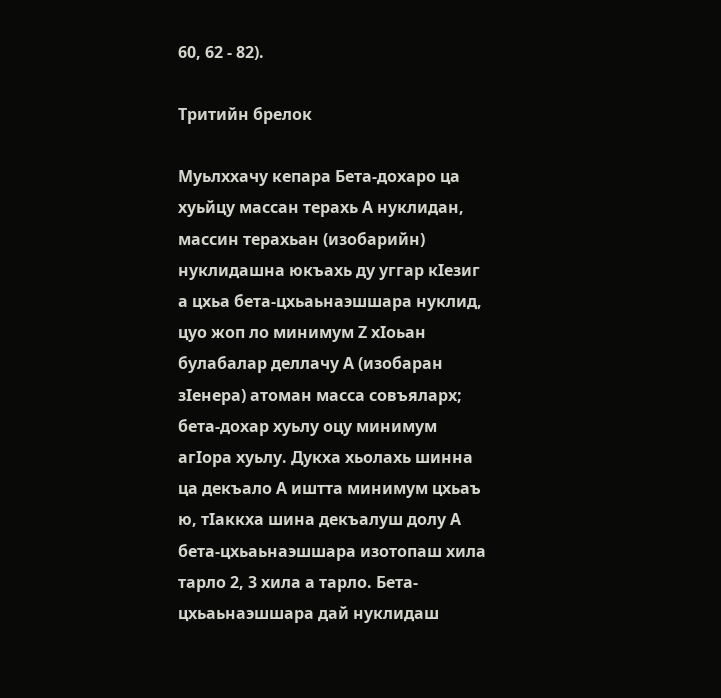60, 62 - 82).

Тритийн брелок

Муьлххачу кепара Бета-дохаро ца хуьйцу массан терахь A нуклидан, массин терахьан (изобарийн) нуклидашна юкъахь ду уггар кӀезиг а цхьа бета-цхьаьнаэшшара нуклид, цуо жоп ло минимум Z хӀоьан булабалар деллачу A (изобаран зӀенера) атоман масса совъяларх; бета-дохар хуьлу оцу минимум агӀора хуьлу. Дукха хьолахь шинна ца декъало A иштта минимум цхьаъ ю, тӀаккха шина декъалуш долу A бета-цхьаьнаэшшара изотопаш хила тарло 2, 3 хила а тарло. Бета-цхьаьнаэшшара дай нуклидаш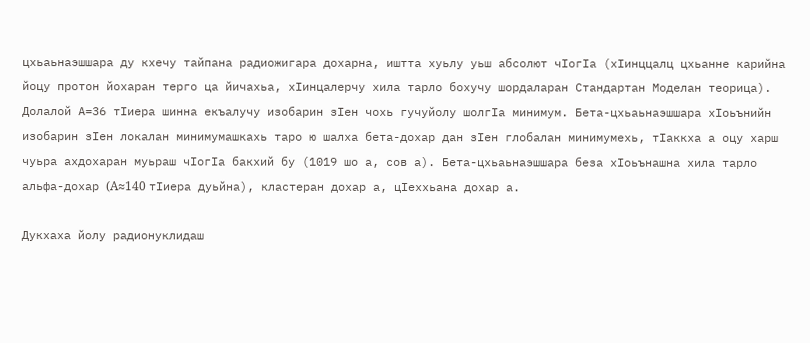цхьаьнаэшшара ду кхечу тайпана радиожигара дохарна, иштта хуьлу уьш абсолют чӀогӀа (хӀинццалц цхьанне карийна йоцу протон йохаран терго ца йичахьа, хӀинцалерчу хила тарло бохучу шордаларан Стандартан Моделан теорица). Долалой А=36 тӀиера шинна екъалучу изобарин зӀен чохь гучуйолу шолгӀа минимум. Бета-цхьаьнаэшшара хӀоьънийн изобарин зӀен локалан минимумашкахь таро ю шалха бета-дохар дан зӀен глобалан минимумехь, тӀаккха а оцу харш чуьра ахдохаран муьраш чӀогӀа бакхий бу (1019 шо а, сов а). Бета-цхьаьнаэшшара беза хӀоьънашна хила тарло альфа-дохар (A≈140 тӀиера дуьйна), кластеран дохар а, цӀеххьана дохар а.

Дукхаха йолу радионуклидаш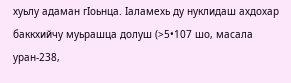хуьлу адаман гӀоьнца. Ӏаламехь ду нуклидаш ахдохар баккхийчу муьрашца долуш (>5•107 шо, масала уран-238,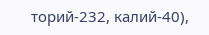торий-232, калий-40),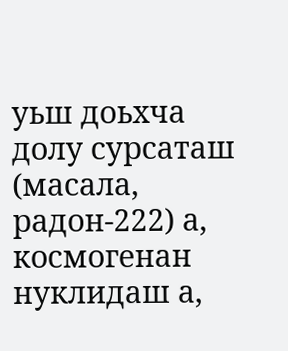уьш доьхча долу сурсаташ (масала, радон-222) а, космогенан нуклидаш а,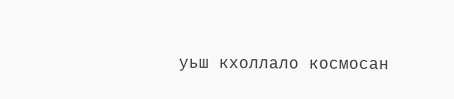уьш кхоллало космосан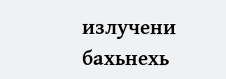излучени бахьнехь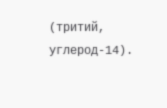(тритий, углерод-14).